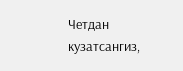Четдан кузатсангиз,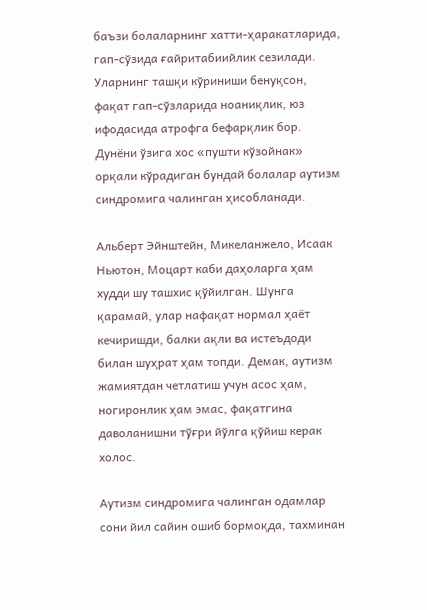баъзи болаларнинг хатти-ҳаракатларида, гап-сўзида ғайритабиийлик сезилади. Уларнинг ташқи кўриниши бенуқсон, фақат гап-сўзларида ноаниқлик, юз ифодасида атрофга бефарқлик бор. Дунёни ўзига хос «пушти кўзойнак» орқали кўрадиган бундай болалар аутизм синдромига чалинган ҳисобланади.

Альберт Эйнштейн, Микеланжело, Исаак Ньютон, Моцарт каби даҳоларга ҳам худди шу ташхис қўйилган. Шунга қарамай, улар нафақат нормал ҳаёт кечиришди, балки ақли ва истеъдоди билан шуҳрат ҳам топди. Демак, аутизм жамиятдан четлатиш учун асос ҳам, ногиронлик ҳам эмас, фақатгина даволанишни тўғри йўлга қўйиш керак холос.

Аутизм синдромига чалинган одамлар сони йил сайин ошиб бормоқда, тахминан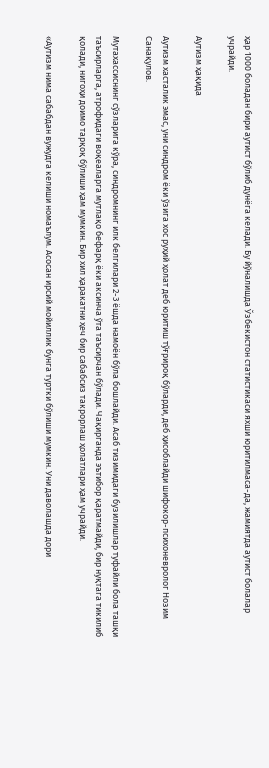ҳар 1000 боладан бири аутист бўлиб дунёга келади. Бу йўналишда Ўзбекистон статистикаси яхши юритилмаса-да, жамиятда аутист болалар учрайди.

Аутизм ҳақида

Аутизм хасталик эмас, уни синдром ёки ўзига хос руҳий ҳолат деб юритиш тўғрироқ бўларди, деб ҳисоблайди шифокор-психоневролог Нозим Санақулов.

Мутахассиснинг сўзларига кўра, синдромнинг илк белгилари 2-3 ёшда намоён бўла бошлайди. Асаб тизимидаги бузилишлар туфайли бола ташқи таъсирларга, атрофидаги воқеаларга мутлақо бефарқ ёки аксинча ўта таъсирчан бўлади. Чақирганда эътибор қаратмайди, бир нуқтага тикилиб қолади, нигоҳи доимо тарқоқ бўлиши ҳам мумкин. Бир хил ҳаракатни ҳеч бир сабабсиз такрорлаш ҳолатлари ҳам учрайди.

«Аутизм нима сабабдан вужудга келиши номаълум. Асосан ирсий мойиллик бунга туртки бўлиши мумкин. Уни даволашда дори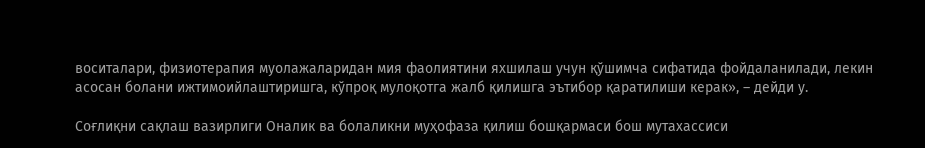воситалари, физиотерапия муолажаларидан мия фаолиятини яхшилаш учун қўшимча сифатида фойдаланилади, лекин асосан болани ижтимоийлаштиришга, кўпроқ мулоқотга жалб қилишга эътибор қаратилиши керак», – дейди у.

Соғлиқни сақлаш вазирлиги Оналик ва болаликни муҳофаза қилиш бошқармаси бош мутахассиси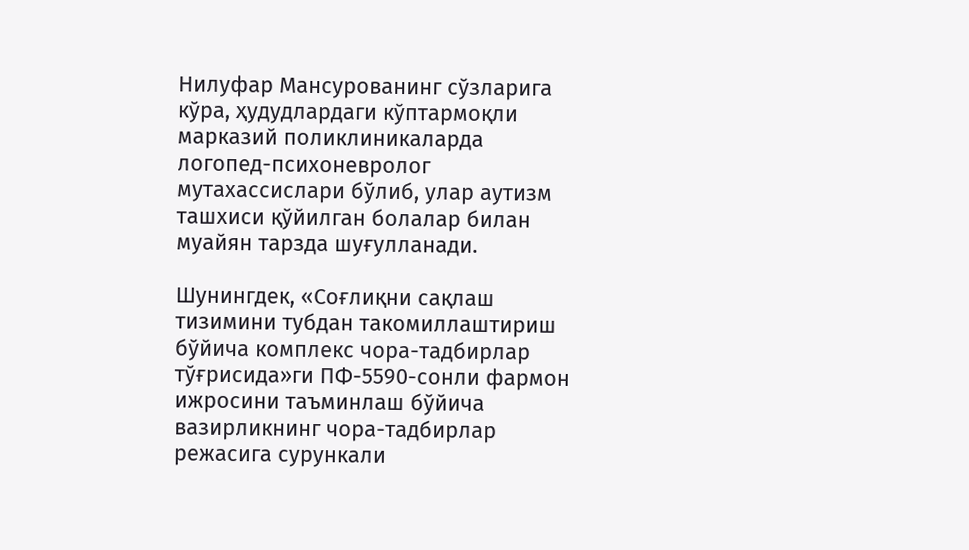Нилуфар Мансурованинг сўзларига кўра, ҳудудлардаги кўптармоқли марказий поликлиникаларда логопед-психоневролог мутахассислари бўлиб, улар аутизм ташхиси қўйилган болалар билан муайян тарзда шуғулланади.

Шунингдек, «Соғлиқни сақлаш тизимини тубдан такомиллаштириш бўйича комплекс чора-тадбирлар тўғрисида»ги ПФ-5590-сонли фармон ижросини таъминлаш бўйича вазирликнинг чора-тадбирлар режасига сурункали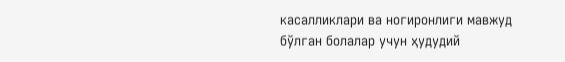касалликлари ва ногиронлиги мавжуд бўлган болалар учун ҳудудий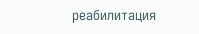реабилитация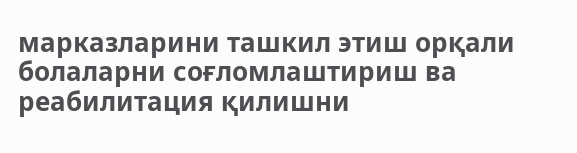марказларини ташкил этиш орқали болаларни соғломлаштириш ва реабилитация қилишни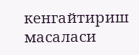кенгайтириш масаласи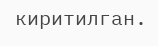киритилган.